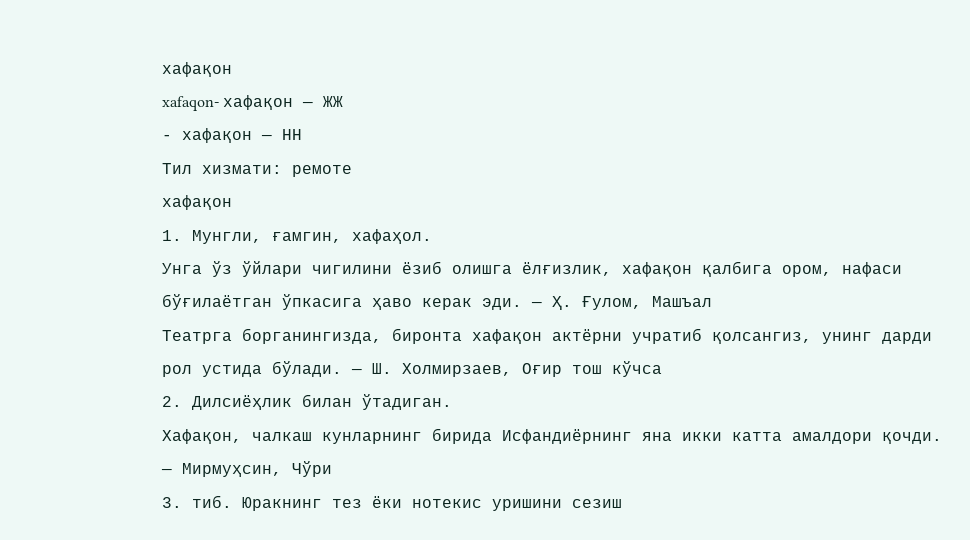хафақон
xafaqon- хафақон — ЖЖ
- хафақон — НН
Тил хизмати: ремоте
хафақон
1. Мунгли, ғамгин, хафаҳол.
Унга ўз ўйлари чигилини ёзиб олишга ёлғизлик, хафақон қалбига ором, нафаси бўғилаётган ўпкасига ҳаво керак эди. — Ҳ. Ғулом, Машъал
Театрга борганингизда, биронта хафақон актёрни учратиб қолсангиз, унинг дарди рол устида бўлади. — Ш. Холмирзаев, Оғир тош кўчса
2. Дилсиёҳлик билан ўтадиган.
Хафақон, чалкаш кунларнинг бирида Исфандиёрнинг яна икки катта амалдори қочди. — Мирмуҳсин, Чўри
3. тиб. Юракнинг тез ёки нотекис уришини сезиш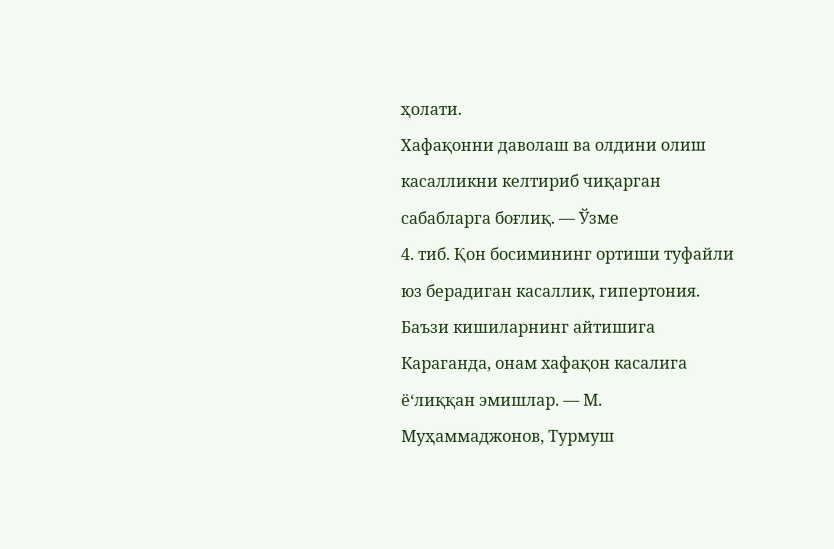ҳолати.
Хафақонни даволаш ва олдини олиш касалликни келтириб чиқарган сабабларга боғлиқ. — Ўзме
4. тиб. Қон босимининг ортиши туфайли юз берадиган касаллик, гипертония.
Баъзи кишиларнинг айтишига Караганда, онам хафақон касалига ёʻлиққан эмишлар. — М. Муҳаммаджонов, Турмуш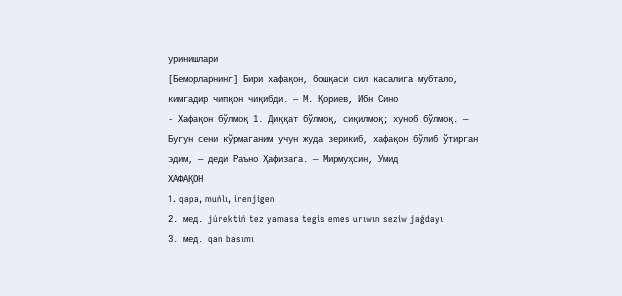уринишлари
[Беморларнинг] Бири хафақон, бошқаси сил касалига мубтало, кимгадир чипқон чиқибди. — М. Қориев, Ибн Сино
- Хафақон бўлмоқ 1. Диққат бўлмоқ, сиқилмоқ; хуноб бўлмоқ. — Бугун сени кўрмаганим учун жуда зерикиб, хафақон бўлиб ўтирган эдим, — деди Раъно Ҳафизага. — Мирмуҳсин, Умид
ХАФАҚОН
1. qapa, muńlı, irenjigen
2. мед. júrektiń tez yamasa tegis emes urıwın seziw jaǵdayı
3. мед. qan basımı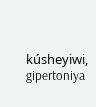kúsheyiwi, gipertoniya